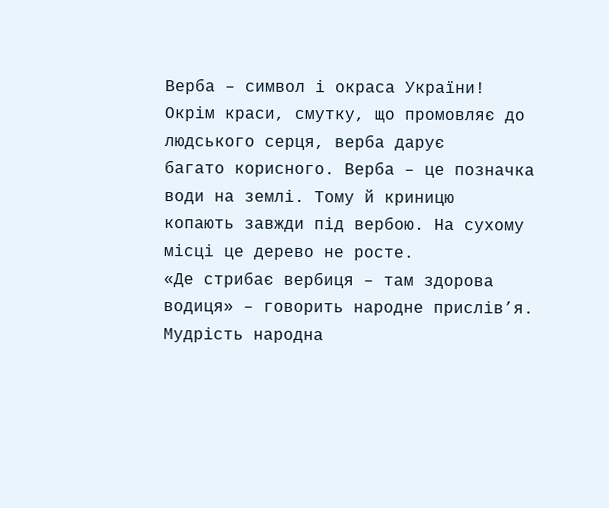Верба – символ і окраса України!
Окрім краси, смутку, що промовляє до людського серця, верба дарує
багато корисного. Верба – це позначка води на землі. Тому й криницю
копають завжди під вербою. На сухому місці це дерево не росте.
«Де стрибає вербиця – там здорова водиця» – говорить народне прислів’я.
Мудрість народна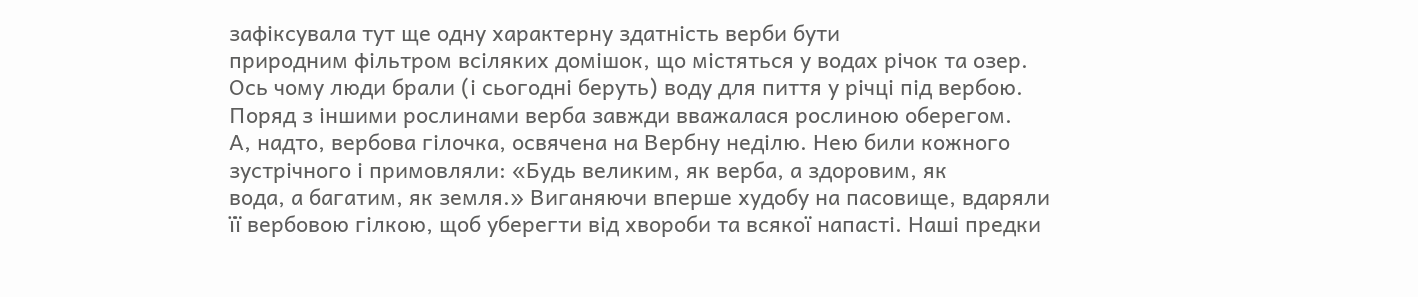зафіксувала тут ще одну характерну здатність верби бути
природним фільтром всіляких домішок, що містяться у водах річок та озер.
Ось чому люди брали (і сьогодні беруть) воду для пиття у річці під вербою.
Поряд з іншими рослинами верба завжди вважалася рослиною оберегом.
А, надто, вербова гілочка, освячена на Вербну неділю. Нею били кожного
зустрічного і примовляли: «Будь великим, як верба, а здоровим, як
вода, а багатим, як земля.» Виганяючи вперше худобу на пасовище, вдаряли
її вербовою гілкою, щоб уберегти від хвороби та всякої напасті. Наші предки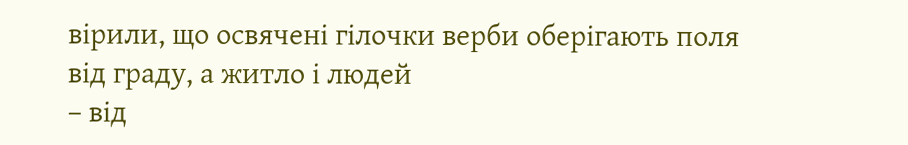вірили, що освячені гілочки верби оберігають поля від граду, а житло і людей
– від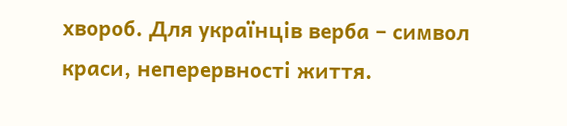хвороб. Для українців верба – символ краси, неперервності життя.